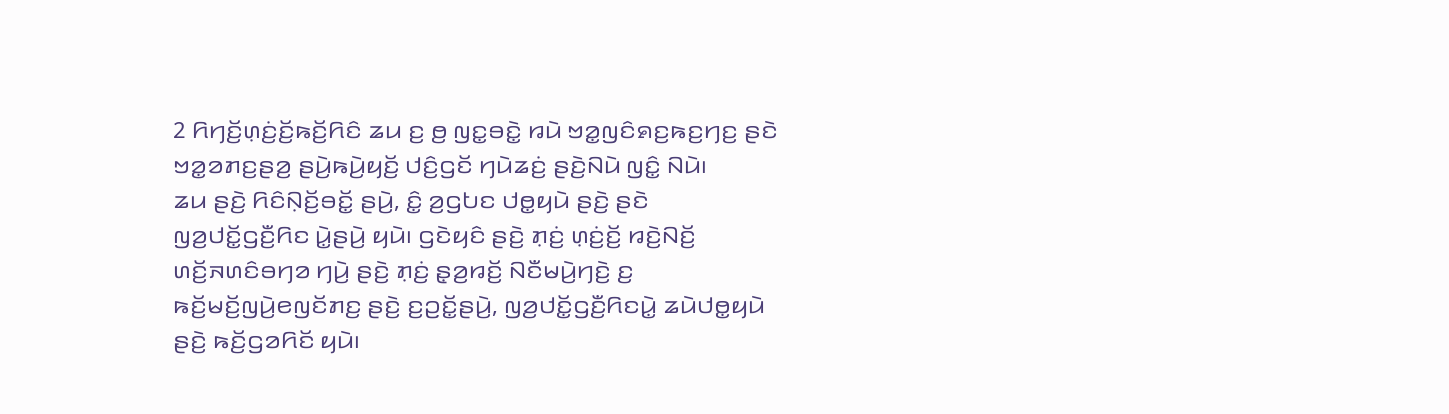2 ꤖꤚꤢꤩ꤬ꤛ꤫ꤢꤦ꤬ꤢꤩ꤬ꤒꤢꤩ꤬ꤖꤢꤨ ꤘꤣ ꤢ꤬ ꤥ꤬ ꤜꤢ꤭ꤋꤢꤧ꤭ ꤙꤣꤧ ꤠꤤ꤭ꤜꤢꤨꤎꤢ꤬ꤒꤢ꤬ꤚꤢ꤬ ꤔꤢꤧ ꤠꤤ꤭ꤤꤊꤢ꤬ꤔꤤ꤬ ꤔꤣꤧ꤬ꤒꤣꤧ꤬ꤟꤢꤩ꤬ ꤓꤢꤨ꤬ꤞꤢꤩ ꤚꤣꤧꤘꤢꤦ꤬ ꤔꤢꤧ꤬ꤡꤣꤧ ꤜꤢꤨ꤭ ꤡꤣꤧ꤯
ꤘꤣ ꤔꤢꤧ꤬ ꤖꤢꤨꤡ꤫ꤢꤩ꤬ꤋꤢꤩ꤭ ꤔꤣꤧ꤬, ꤢꤨ꤭ ꤤ꤬ꤞꤝꤢ ꤓꤥ꤭ꤟꤣꤧ ꤔꤢꤧ꤬ ꤔꤢꤧ ꤜꤤ꤬ꤓꤢꤩ꤭ꤞꤢꤪ꤬ꤖꤢ ꤣꤧ꤭ꤔꤣꤧ꤬ ꤟꤣꤧ꤯ ꤞꤢꤧꤟꤢꤨ ꤔꤢꤧ꤬ ꤊ꤫ꤢꤦ꤬ ꤛ꤫ꤢꤦ꤬ꤢꤩ꤬ ꤙꤢꤧ꤬ꤡꤢꤩ꤬ ꤛꤢꤩ꤬ꤏꤛꤢꤨꤋꤚꤤ ꤚꤣꤧ꤬ ꤔꤢꤧ꤬ ꤊ꤫ꤢꤦ꤬ ꤔ꤫ꤤ꤬ꤙꤢꤩ꤬ ꤡꤢꤪꤗꤣꤧ꤬ꤚꤢꤧ꤬ ꤢ꤬ ꤒꤢꤩ꤬ꤗꤢꤩ꤬ꤜꤣꤧ꤬ꤕꤜꤢꤩꤊꤢ꤬ ꤔꤢꤧ꤬ ꤢ꤬ꤑꤢꤩ꤭ꤔꤣꤧ꤬, ꤜꤤ꤬ꤓꤢꤩ꤭ꤞꤢꤪ꤬ꤖꤢꤣꤧ꤭ ꤘꤣꤧꤓꤥ꤭ꤟꤣꤧ ꤔꤢꤧ꤬ ꤒꤢꤩ꤬ꤞꤤꤖꤢꤩ ꤟꤣꤧ꤯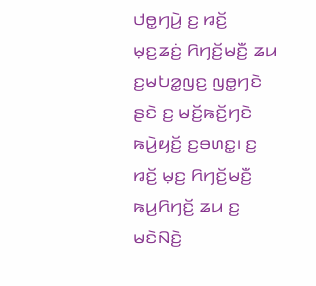ꤓꤥ꤭ꤚꤣꤧ꤬ ꤢ꤬ ꤙꤢꤩ꤬ ꤗ꤫ꤢ꤬ꤘꤢꤦ꤬ ꤖꤚꤢꤩ꤬ꤗꤢꤪ꤬ ꤘꤣ ꤢ꤬ꤗꤝꤤ꤭ꤜꤢ꤬ ꤜꤥ꤭ꤚꤢꤧ ꤔꤢꤧ ꤢ꤬ ꤗꤢꤩ꤬ꤒꤢꤩ꤬ꤚꤢꤧ ꤒꤣꤧ꤬ꤟꤢꤩ꤬ ꤢ꤬ꤋꤛꤢ꤭꤯ ꤢ꤬ ꤙꤢꤩ꤬ ꤗ꤫ꤢ꤬ ꤖꤚꤢꤩ꤬ꤗꤢꤪ꤬ ꤒꤣ꤬ꤖꤚꤢꤩ꤬ ꤘꤣ ꤢ꤬ ꤗꤢꤧꤡꤢꤧ꤬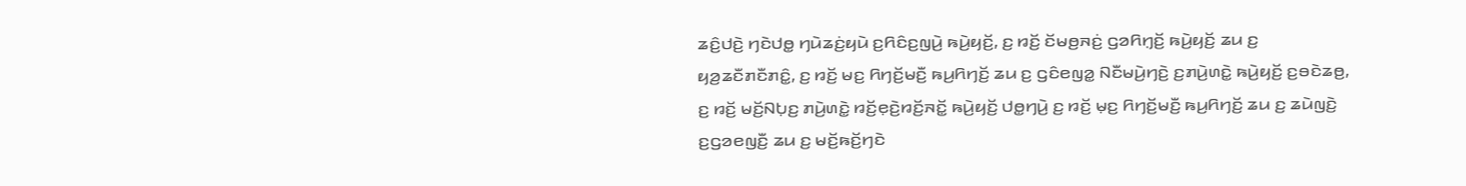ꤘꤢꤨ꤬ꤓꤢꤧ꤬ ꤚꤢꤧꤓꤥ꤭ ꤚꤣꤧꤘꤢꤦ꤬ꤟꤣꤧ ꤢ꤬ꤖꤢꤨꤢ꤬ꤜꤣꤧ꤬ ꤒꤣꤧ꤬ꤟꤢꤩ꤬, ꤢ꤬ ꤙꤢꤩ꤬ ꤢꤩꤗꤥ꤬ꤏꤢꤦ꤬ ꤞꤤꤖꤚ꤫ꤢꤩ꤬ ꤒꤣꤧ꤬ꤟꤢꤩ꤬ ꤘꤣ ꤢ꤬ ꤟꤤ꤬ꤘꤢꤪꤊꤢꤪꤊꤢꤨ꤭, ꤢ꤬ ꤙꤢꤩ꤬ ꤗꤢ꤬ ꤖꤚꤢꤩ꤬ꤗꤢꤪ꤬ ꤒꤣ꤬ꤖꤚꤢꤩ꤬ ꤘꤣ ꤢ꤬ ꤞꤢꤨꤕꤜꤤ꤭ ꤡꤢꤪꤗꤣꤧ꤬ꤚꤢꤧ꤬ ꤢ꤬ꤊꤣꤧ꤬ꤛꤢꤧ꤭ ꤒꤣꤧ꤬ꤟꤢꤩ꤬ ꤢ꤬ꤋꤢꤧꤘꤥ꤬, ꤢ꤬ ꤙꤢꤩ꤬ ꤗꤢꤩ꤬ꤡꤝ꤫ꤢ꤬ ꤊꤣꤧ꤬ꤛꤢꤧ꤭ ꤙꤢꤩ꤬ꤕ꤫ꤢꤧ꤬ꤙꤢꤩ꤬ꤏꤢꤩ꤭ ꤒꤣꤧ꤬ꤟꤢꤩ꤬ ꤓꤥ꤭ꤚꤣꤧ꤬ ꤢ꤬ ꤙꤢꤩ꤬ ꤗ꤫ꤢ꤬ ꤖꤚꤢꤩ꤬ꤗꤢꤪ꤬ ꤒꤣ꤬ꤖꤚꤢꤩ꤬ ꤘꤣ ꤢ꤬ ꤘꤣꤧꤜꤢꤧ꤬ ꤢ꤬ꤞꤤꤕꤜꤢꤪ꤬ ꤘꤣ ꤢ꤬ ꤗꤢꤩ꤬ꤒꤢꤩ꤬ꤚꤢꤧ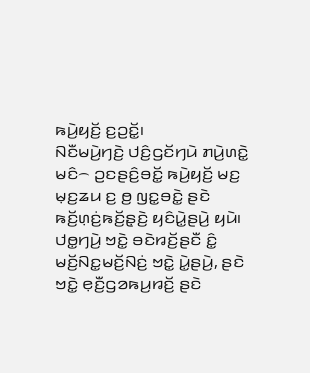ꤒꤣꤧ꤬ꤟꤢꤩ꤬ ꤢ꤬ꤑꤢꤩ꤭꤯
ꤡꤢꤪꤗꤣꤧ꤬ꤚꤢꤧ꤬ ꤓꤢꤨ꤬ꤞꤢꤩꤚꤣꤧ ꤊꤣꤧ꤬ꤛꤢꤧ꤭ ꤗꤢꤨ꤮ ꤑꤢꤔꤢꤨ꤬ꤋꤢꤩ꤭ ꤒꤣꤧ꤬ꤟꤢꤩ꤬ ꤗꤢ꤬ ꤗ꤫ꤢ꤬ꤘꤣ ꤢ꤬ ꤥ꤬ ꤜꤢ꤭ꤋꤢꤧ꤭ ꤔꤢꤧ ꤒꤢꤩ꤬ꤛ꤫ꤢꤦ꤬ꤒꤢꤩ꤬ꤔ꤫ꤢꤧ꤬ ꤟꤢꤨꤣꤧ꤭ꤔꤣꤧ꤬ ꤟꤣꤧ꤯
ꤓꤥ꤭ꤚꤣꤧ꤬ ꤠꤢꤧ꤭ ꤋꤢꤧꤙꤢꤩ꤬ꤔꤢꤪ ꤢꤨ꤭ ꤗꤢꤩ꤬ꤡꤢ꤭ꤗꤢꤩ꤬ꤡꤢꤦ꤬ ꤠꤢꤧ꤭ ꤣꤧ꤭ꤔꤣꤧ꤬, ꤔꤢꤧ ꤠꤢꤧ꤭ ꤕ꤫ꤢꤪ꤬ꤞꤤꤒꤣ꤬ꤙꤢꤩ꤬ ꤔꤢꤧ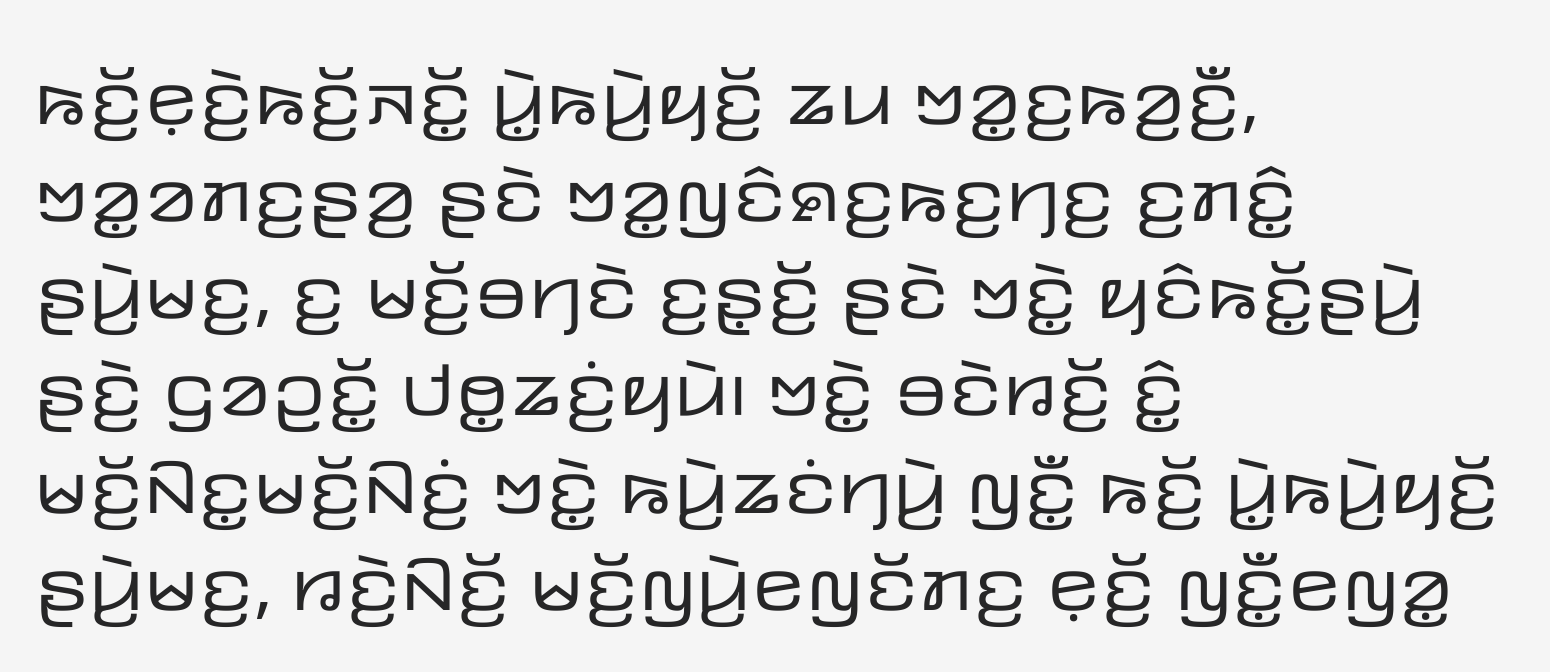ꤒꤢꤩ꤬ꤕ꤫ꤢꤧ꤬ꤒꤢꤩ꤬ꤏꤢꤩ꤭ ꤣꤧ꤭ꤒꤣꤧ꤬ꤟꤢꤩ꤬ ꤘꤣ ꤠꤤ꤭ꤢ꤬ꤒꤤ꤬ꤢꤪ꤬, ꤠꤤ꤭ꤤꤊꤢ꤬ꤔꤤ꤬ ꤔꤢꤧ ꤠꤤ꤭ꤜꤢꤨꤎꤢ꤬ꤒꤢ꤬ꤚꤢ꤬ ꤢ꤬ꤊꤢꤨ꤭ ꤔꤣꤧ꤬ꤗꤢ꤬, ꤢ꤬ ꤗꤢꤩ꤬ꤋꤚꤢꤧ ꤢ꤬ꤔ꤫ꤢꤩ꤬ ꤔꤢꤧ ꤠꤢꤧ꤭ ꤟꤢꤨꤒꤢꤩ꤭ꤔꤣꤧ꤬ ꤔꤢꤧ꤬ ꤞꤤꤑꤢꤩ꤭ ꤓꤥ꤭ꤘꤢꤦ꤬ꤟꤣꤧ꤯ ꤠꤢꤧ꤭ ꤋꤢꤧꤙꤢꤩ꤬ ꤢꤨ꤭ ꤗꤢꤩ꤬ꤡꤢ꤭ꤗꤢꤩ꤬ꤡꤢꤦ꤬ ꤠꤢꤧ꤭ ꤒꤣꤧ꤬ꤘꤢꤦꤚꤣꤧ꤬ ꤜꤢꤪ꤭ ꤒꤢꤩ꤬ ꤣꤧ꤭ꤒꤣꤧ꤬ꤟꤢꤩ꤬ ꤔꤣꤧ꤬ꤗꤢ꤬, ꤙꤢꤧ꤬ꤡꤢꤩ꤬ ꤗꤢꤩ꤬ꤜꤣꤧ꤬ꤕꤜꤢꤩꤊꤢ꤬ ꤕ꤫ꤢꤩ꤬ ꤜꤢꤪ꤭ꤕꤜꤤ꤭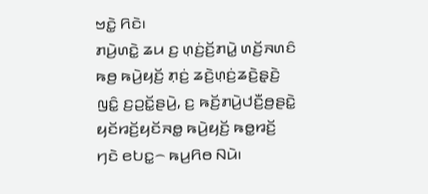ꤠꤢꤧ꤭ ꤖꤢꤧ꤯
ꤊꤣꤧ꤬ꤛꤢꤧ꤭ ꤘꤣ ꤢ꤬ ꤛ꤫ꤢꤦ꤬ꤢꤩ꤬ꤊꤣꤧ꤭ ꤛꤢꤩ꤬ꤏꤛꤢꤨ ꤒꤥ꤬ ꤒꤣꤧ꤬ꤟꤢꤩ꤬ ꤊ꤫ꤢꤦ꤬ ꤘꤢꤧ꤬ꤛ꤫ꤢꤦ꤬ꤘꤢꤧ꤬ꤔ꤫ꤢꤧ꤬ ꤜꤢꤨ꤭ ꤢ꤬ꤑꤢꤩ꤭ꤔꤣꤧ꤬, ꤢ꤬ ꤒꤢꤩ꤬ꤊꤣꤧ꤬ꤓꤢꤪ꤬ꤥ꤬ꤔꤢꤧ꤭ ꤟꤢꤩꤙꤢꤩ꤬ꤟꤢꤩꤏꤥ꤭ ꤒꤣꤧ꤬ꤟꤢꤩ꤬ ꤒꤥ꤭ꤙꤢꤩ꤬ ꤚꤢꤧ ꤕꤝꤢ꤭꤮ ꤒꤣ꤬ꤖꤥ ꤡꤣꤧ꤯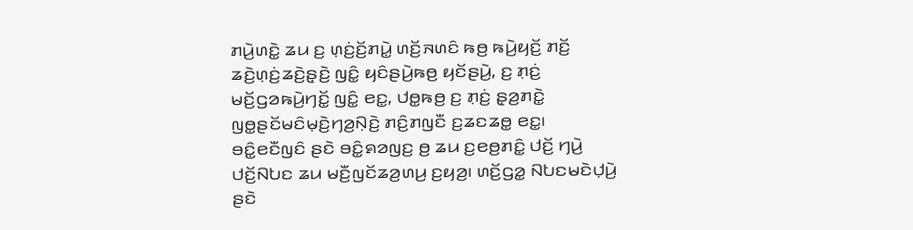ꤊꤣꤧ꤬ꤛꤢꤧ꤭ ꤘꤣ ꤢ꤬ ꤛ꤫ꤢꤦ꤬ꤢꤩ꤬ꤊꤣꤧ꤭ ꤛꤢꤩ꤬ꤏꤛꤢꤨ ꤒꤥ꤬ ꤒꤣꤧ꤬ꤟꤢꤩ꤬ ꤊꤢꤩ꤬ ꤘꤢꤧ꤬ꤛ꤫ꤢꤦ꤬ꤘꤢꤧ꤬ꤔ꤫ꤢꤧ꤬ ꤜꤢꤨ꤭ ꤟꤢꤨꤔꤣꤧ꤬ꤒꤥ꤬ ꤟꤢꤩꤔꤣꤧ꤬, ꤢ꤬ ꤊ꤫ꤢꤦ꤬ ꤗꤢꤩ꤬ꤞꤤꤒꤣꤧ꤬ꤚꤢꤩ꤭ ꤜꤢꤨ꤭ ꤕꤢ꤭, ꤓꤥ꤭ꤒꤥ꤬ ꤢ꤬ ꤊ꤫ꤢꤦ꤬ ꤔ꤫ꤤ꤬ꤊꤢꤧ꤭ ꤜꤥ꤭ꤔꤢꤩꤗꤢꤨꤗ꤫ꤢꤧ꤬ꤚꤤ꤬ꤡ꤫ꤢꤧ꤬ ꤊꤢꤨ꤬ꤊꤜꤢꤪ ꤢ꤬ꤘꤢꤘꤥ꤭ ꤕꤢ꤭꤯
ꤋꤢꤨ꤭ꤕꤢꤪꤜꤢꤨ ꤔꤢꤧ ꤋꤢꤨ꤭ꤎꤤꤜꤢ꤬ ꤥ꤬ ꤘꤣ ꤢ꤬ꤕꤥ꤬ꤊꤢꤨ꤭ ꤓꤢꤩ꤬ ꤚꤣꤧ꤬ ꤓꤢꤩ꤬ꤡꤝꤢ ꤘꤣ ꤗꤢꤪ꤬ꤜꤢꤩꤘꤤ꤬ꤛꤣ꤬ ꤢ꤬ꤟꤤ꤬꤯ ꤛꤢꤩ꤬ꤞꤤ꤭ ꤡꤝꤢꤗꤢꤧꤓ꤫ꤣꤧ꤬ ꤔꤢꤧ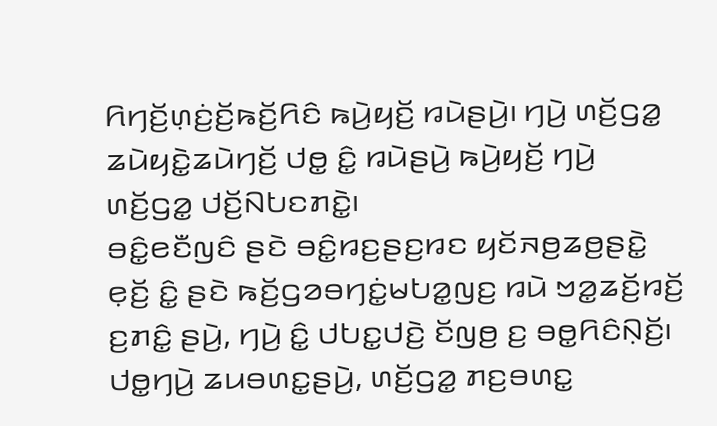ꤖꤚꤢꤩ꤬ꤛ꤫ꤢꤦ꤬ꤢꤩ꤬ꤒꤢꤩ꤬ꤖꤢꤨ ꤒꤣꤧ꤬ꤟꤢꤩ꤬ ꤙꤣꤧꤔꤣꤧ꤬꤯ ꤚꤣꤧ꤬ ꤛꤢꤩ꤬ꤞꤤ꤭ ꤘꤣꤧꤟꤢꤧ꤭ꤘꤣꤧꤚꤢꤩ꤬ ꤓꤥ꤭ ꤢꤨ꤭ ꤙꤣꤧꤔꤣꤧ꤬ ꤒꤣꤧ꤬ꤟꤢꤩ꤬ ꤚꤣꤧ꤬ ꤛꤢꤩ꤬ꤞꤤ꤭ ꤓꤢꤩ꤬ꤡꤝꤢꤊꤢꤧ꤭꤯
ꤋꤢꤨ꤭ꤕꤢꤪꤜꤢꤨ ꤔꤢꤧ ꤋꤢꤨ꤭ꤙꤢ꤬ꤔꤢ꤬ꤙꤢ ꤟꤢꤩꤏꤥ꤬ꤘꤥ꤬ꤔꤢꤧ꤭ ꤕ꤫ꤢꤩ꤬ ꤢꤨ꤭ ꤔꤢꤧ ꤒꤢꤩ꤬ꤞꤤꤋꤚꤢꤦ꤭ꤗꤝꤤ꤭ꤜꤢ꤬ ꤙꤣꤧ ꤠꤤ꤭ꤘꤢꤩ꤬ꤙꤢꤩ꤬ ꤢ꤬ꤊꤢꤨ꤭ ꤔꤣꤧ꤬, ꤚꤣꤧ꤬ ꤢꤨ꤭ ꤓꤝꤢ꤭ꤓꤢꤧ꤬ ꤢꤩꤜꤥ꤬ ꤢ꤬ ꤋꤥ꤭ꤖꤢꤨꤡ꤫ꤢꤩ꤬꤯ ꤓꤥ꤭ꤚꤣꤧ꤬ ꤘꤣꤋꤛꤢ꤭ꤔꤣꤧ꤬, ꤛꤢꤩ꤬ꤞꤤ꤭ ꤊꤢ꤬ꤋꤛꤢ꤭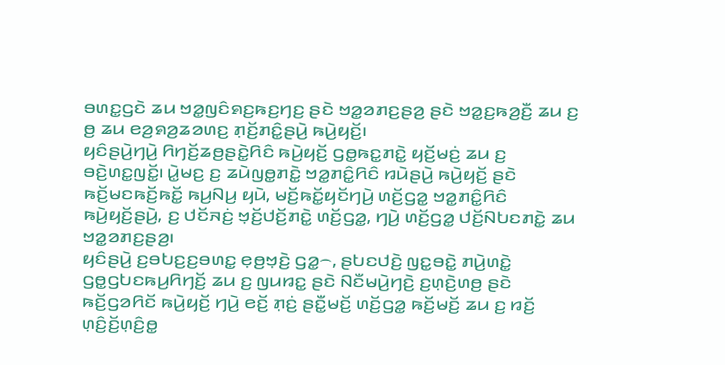ꤋꤛꤢ꤭ꤞꤢꤧ ꤘꤣ ꤠꤤ꤭ꤜꤢꤨꤎꤢ꤬ꤒꤢ꤬ꤚꤢ꤬ ꤔꤢꤧ ꤠꤤ꤭ꤤꤊꤢ꤬ꤔꤤ꤬ ꤔꤢꤧ ꤠꤤ꤭ꤢ꤬ꤒꤤ꤬ꤢꤪ꤬ ꤘꤣ ꤢ꤬ ꤥ꤬ ꤘꤣ ꤕꤤ꤬ꤎꤤ꤬ꤘꤤꤛꤢ꤬ ꤊ꤫ꤢꤩ꤬ꤊꤢꤨ꤭ꤔꤣꤧ꤬ ꤒꤣꤧ꤬ꤟꤢꤩ꤬꤯
ꤟꤢꤨꤔꤣꤧ꤬ꤚꤣꤧ꤬ ꤖꤚꤢꤩ꤬ꤘꤥ꤬ꤔꤢꤧ꤭ꤖꤢꤨ ꤒꤣꤧ꤬ꤟꤢꤩ꤬ ꤞꤥ꤭ꤒꤢ꤭ꤊꤢꤧ꤭ ꤟꤢꤩ꤬ꤗꤢꤦ꤬ ꤘꤣ ꤢ꤬ ꤋꤢꤧ꤬ꤛꤢ꤭ꤜꤢꤩ꤭꤯ ꤣꤧ꤭ꤗꤢ꤬ ꤢ꤬ ꤘꤣꤧꤜꤥ꤭ꤊꤢꤧ꤭ ꤠꤤ꤭ꤊꤢꤨ꤭ꤖꤢꤨ ꤙꤣꤧꤔꤣꤧ꤬ ꤒꤣꤧ꤬ꤟꤢꤩ꤬ ꤔꤢꤧ ꤒꤢꤩ꤬ꤗꤢꤒꤢꤩ꤬ꤒꤢꤩ꤭ ꤒꤣ꤬ꤡꤣ꤬ ꤟꤣꤧ, ꤗꤢꤩ꤬ꤒꤢꤩ꤭ꤟꤢꤩꤚꤣꤧ꤬ ꤛꤢꤩ꤬ꤞꤤ꤭ ꤠꤤ꤭ꤊꤢꤨ꤭ꤖꤢꤨ ꤒꤣꤧ꤬ꤟꤢꤩ꤬ꤔꤣꤧ꤬, ꤢ꤬ ꤓꤢꤩꤏꤢꤦ꤬ ꤠ꤫ꤢꤩ꤬ꤓꤢꤩ꤬ꤊꤢꤧ꤭ ꤛꤢꤩ꤬ꤞꤤ꤭, ꤚꤣꤧ꤬ ꤛꤢꤩ꤬ꤞꤤ꤭ ꤓꤢꤩ꤬ꤡꤝꤢꤊꤢꤧ꤭ ꤘꤣ ꤠꤤ꤭ꤤꤊꤢ꤬ꤔꤤ꤬꤯
ꤟꤢꤨꤔꤣꤧ꤬ ꤢ꤬ꤋꤝꤢ꤬ꤢ꤬ꤋꤛꤢ꤭ ꤕ꤫ꤥ꤬ꤠ꤫ꤢꤧ꤬ ꤞꤤ꤭꤮, ꤔꤝꤢꤓꤢꤧ꤬ ꤜꤢ꤭ꤋꤢꤧ꤭ ꤊꤣꤧ꤬ꤛꤢꤧ꤭ ꤞꤥ꤭ꤞꤝꤢꤒꤣ꤬ꤖꤚꤢꤩ꤬ ꤘꤣ ꤢ꤬ ꤜꤣꤙꤢ꤭ ꤔꤢꤧ ꤡꤢꤪꤗꤣꤧ꤬ꤚꤢꤧ꤬ ꤢ꤬ꤛ꤫ꤢꤧ꤬ꤛꤥ꤬ ꤔꤢꤧ ꤒꤢꤩ꤬ꤞꤤꤖꤢꤩ ꤒꤣꤧ꤬ꤟꤢꤩ꤬ ꤚꤣꤧ꤬ ꤕꤢꤩ꤬ ꤊ꤫ꤢꤦ꤬ ꤔꤢꤪ꤭ꤗꤢꤩ꤬ ꤛꤢꤩ꤬ꤞꤤ꤭ ꤒꤢꤩ꤬ꤗꤢꤩ꤬ ꤘꤣ ꤢ꤬ ꤙꤢꤩ꤬ ꤛ꤫ꤢꤨ꤬ꤢꤩ꤬ꤛ꤫ꤢꤨ꤬ꤥ꤭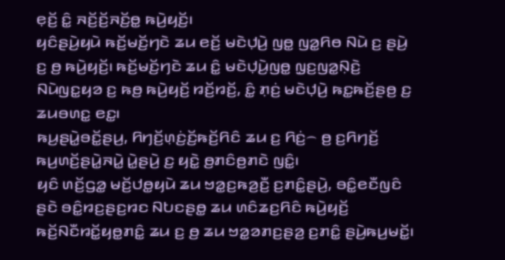ꤕ꤫ꤢꤩ꤬ ꤢꤨ꤭ ꤏꤢꤩ꤬ꤢꤩ꤬ꤏꤢꤩ꤬ꤥ꤭ ꤒꤣꤧ꤬ꤟꤢꤩ꤬꤯
ꤟꤢꤨꤔꤣꤧ꤬ꤟꤣꤧ ꤒꤢꤩ꤬ꤗꤢꤩ꤬ꤚꤢꤧ ꤘꤣ ꤕꤢꤩ꤬ ꤗꤢꤧꤓ꤫ꤣꤧ꤬ ꤜꤥ꤭ ꤜꤤ꤭ꤖꤥ ꤡꤣꤧ ꤢ꤬ ꤔꤣꤧ꤬ ꤢ꤬ ꤥ꤬ ꤒꤣꤧ꤬ꤟꤢꤩ꤬꤯ ꤒꤢꤩ꤬ꤗꤢꤩ꤬ꤚꤢꤧ ꤘꤣ ꤢꤨ꤭ ꤗꤢꤧꤓ꤫ꤣꤧ꤬ꤜꤥ꤭ ꤜ꤫ꤢ꤬ꤜꤤ꤭ꤡ꤫ꤢꤧ꤬ ꤡꤣꤧꤜꤢ꤭ꤟꤤ ꤢ꤬ ꤒꤥ꤬ ꤒꤣꤧ꤬ꤟꤢꤩ꤬ ꤙꤢꤩ꤬ꤙꤢꤩ꤬, ꤢꤨ꤭ ꤊ꤫ꤢꤦ꤬ ꤗꤢꤧꤓ꤫ꤣꤧ꤬ ꤒꤢ꤭ꤒꤢꤩ꤬ꤔꤥ꤬ ꤢ꤬ ꤘꤣꤋꤛꤢ꤭ ꤕꤢ꤭꤯
ꤒꤣ꤬ꤔꤣꤧ꤭ꤋꤢꤩ꤭ꤔꤣ꤬, ꤖꤚꤢꤩ꤬ꤛ꤫ꤢꤦ꤬ꤢꤩ꤬ꤒꤢꤩ꤬ꤖꤢꤨ ꤘꤣ ꤢ꤬ ꤖꤢꤦ꤬꤮ ꤥ꤬ ꤢ꤬ꤖꤚꤢꤩ꤬ ꤒꤣ꤬ꤛꤢꤩ꤬ꤔꤣꤧ꤭ꤏꤣꤧ꤭ ꤣꤧ꤭ꤔꤣꤧ꤬ ꤢ꤬ ꤟꤢꤧ꤭ ꤥ꤬ꤊꤢꤨꤥ꤬ꤊꤢꤧ ꤜꤢꤨ꤭꤯
ꤟꤢꤨ ꤛꤢꤩ꤬ꤞꤤ꤭ ꤗꤢꤩ꤬ꤓꤥ꤭ꤟꤣꤧ ꤘꤣ ꤠꤤ꤭ꤢ꤬ꤒꤤ꤬ꤢꤪ꤬ ꤢ꤬ꤊꤢꤨ꤭ꤔꤣꤧ꤬, ꤋꤢꤨ꤭ꤕꤢꤪꤜꤢꤨ ꤔꤢꤧ ꤋꤢꤨ꤭ꤙꤢ꤬ꤔꤢ꤬ꤙꤢ ꤡꤝꤢꤔꤥ꤭ ꤘꤣ ꤛꤢꤨꤘꤢ꤬ꤖꤢꤨ ꤒꤣꤧ꤬ꤟꤢꤩ꤬ ꤒꤢꤩ꤬ꤡꤢꤪꤙꤢꤩ꤭ꤟꤥ꤭ꤊꤢꤨ꤭ ꤘꤣ ꤢ꤬ ꤥ꤬ ꤘꤣ ꤠꤤ꤭ꤤꤊꤢ꤬ꤔꤤ꤬ ꤢ꤬ꤊꤢꤨ꤭ ꤔꤣꤧ꤬ꤒꤣ꤬ꤗꤢꤩ꤭꤯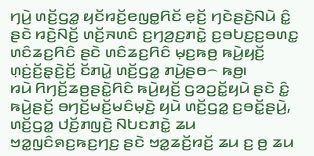ꤚꤣꤧ꤬ ꤛꤢꤩ꤬ꤞꤤ꤭ ꤟꤢꤩꤙꤢꤩ꤬ꤕꤜꤥ꤭ꤖꤢꤩ ꤕ꤫ꤢꤩ꤬ ꤚꤢꤧꤔꤢꤧ꤬ꤡꤣꤧ ꤢꤨ꤭ ꤔꤢꤧ ꤙꤢꤧ꤬ꤡꤢꤩ꤬ ꤛꤢꤩ꤬ꤏꤛꤢꤨ ꤢ꤬ꤚꤤ꤬ꤢ꤬ꤊꤢꤧ꤭ ꤢ꤬ꤋꤝꤢ꤬ꤢ꤬ꤋꤛꤢ꤭ ꤛꤢꤨꤘꤢ꤬ꤖꤢꤨ ꤔꤢꤧ ꤛꤢꤨꤘꤢ꤬ꤖꤢꤨ ꤗ꤫ꤢ꤬ꤒꤥ꤬ ꤒꤣꤧ꤬ꤟꤢꤩ꤬ ꤛ꤫ꤢꤦ꤬ꤢꤩ꤬ꤔ꤫ꤢꤧ꤬ꤢꤩ꤬ ꤢꤩꤊꤣꤧ꤭ ꤛꤢꤩ꤬ꤞꤤ꤭ ꤊꤣꤧ꤬ꤔꤥ꤮ ꤒꤥ꤬꤯
ꤙꤣꤧ ꤖꤚꤢꤩ꤬ꤘꤥ꤬ꤔꤢꤧ꤭ꤖꤢꤨ ꤒꤣꤧ꤬ꤟꤢꤩ꤬ ꤞꤤꤑꤢꤩ꤭ꤟꤣꤧ ꤔꤢꤧ ꤢꤨ꤭ ꤒꤣꤧ꤬ꤔꤢꤩ꤬ ꤋꤚꤢꤩ꤬ꤗꤢꤩ꤬ꤗꤢꤨꤗ꤫ꤢꤧ꤬ ꤟꤣꤧ ꤛꤢꤩ꤬ꤞꤤ꤭ ꤢ꤬ꤋꤢꤩ꤭ꤔꤣꤧ꤬, ꤛꤢꤩ꤬ꤞꤤ꤭ ꤓꤢꤩ꤬ꤊꤜꤢꤧ꤬ ꤡꤝꤢꤊꤢꤧ꤭ ꤘꤣ ꤠꤤ꤭ꤜꤢꤨꤎꤢ꤬ꤒꤢ꤬ꤚꤢ꤬ ꤔꤢꤧ ꤠꤤ꤭ꤘꤢꤩ꤬ꤙꤢꤩ꤬ ꤘꤣ ꤢ꤬ ꤥ꤬ ꤘꤣ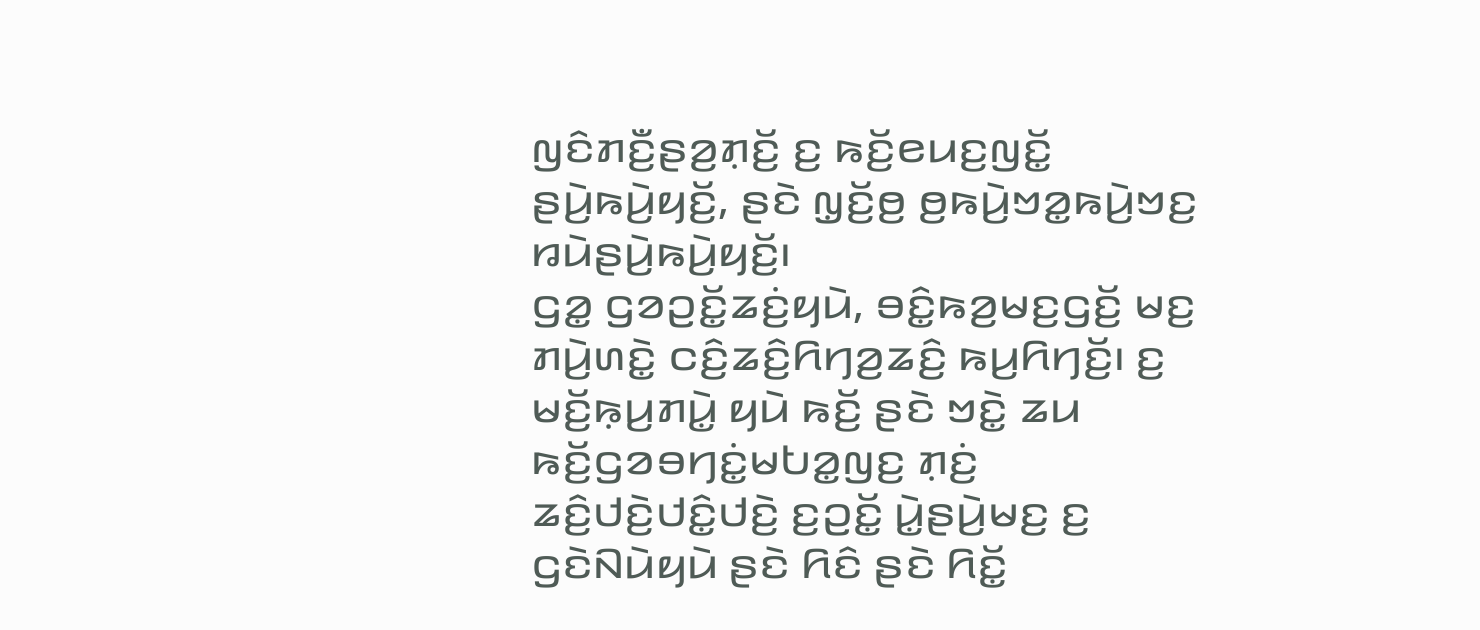ꤜꤢꤨꤊꤢꤪ꤬ꤔꤤ꤬ꤊ꤫ꤢꤩ꤬ ꤢ꤬ ꤒꤢꤩ꤬ꤕꤣꤢ꤬ꤜꤢꤩ꤭ ꤔꤣꤧ꤬ꤒꤣꤧ꤬ꤟꤢꤩ꤬, ꤔꤢꤧ ꤜ꤫ꤢꤩ꤬ꤥ꤬ ꤥ꤬ꤒꤣꤧ꤬ꤠꤤ꤭ꤒꤣꤧ꤬ꤠꤢ꤬ ꤙꤣꤧꤔꤣꤧ꤬ꤒꤣꤧ꤬ꤟꤢꤩ꤬꤯
ꤞꤤ꤭ ꤞꤤꤑꤢꤩ꤭ꤘꤢꤦ꤬ꤟꤣꤧ, ꤋꤢꤨ꤭ꤒꤤ꤬ꤗꤢ꤬ꤞꤢꤩ꤬ ꤗꤢ꤬ ꤊꤣꤧ꤬ꤛꤢꤧ꤭ ꤍꤢꤨ꤬ꤘꤢꤨ꤬ꤖꤚꤤ꤬ꤘꤢꤨ꤬ ꤒꤣ꤬ꤖꤚꤢꤩ꤬꤯ ꤢ꤬ ꤗꤢꤩ꤬ꤒ꤫ꤣ꤬ꤊꤣꤧ꤭ ꤟꤣꤧ ꤒꤢꤩ꤬ ꤔꤢꤧ ꤠꤢꤧ꤭ ꤘꤣ ꤒꤢꤩ꤬ꤞꤤꤋꤚꤢꤦ꤭ꤗꤝꤤ꤭ꤜꤢ꤬ ꤊ꤫ꤢꤦ꤬ ꤘꤢꤨ꤬ꤓꤢꤧ꤬ꤓꤢꤨ꤭ꤓꤢꤧ꤬ ꤢ꤬ꤑꤢꤩ꤭ ꤣꤧ꤭ꤔꤣꤧ꤬ꤗꤢ꤬ ꤢ꤬ ꤞꤢꤧꤡꤣꤧꤟꤣꤧ ꤔꤢꤧ ꤖꤢꤨ ꤔꤢꤧ ꤖꤢꤩ꤭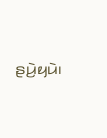ꤔꤣꤧ꤬ꤟꤣꤧ꤯